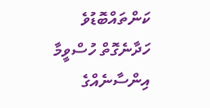ކަންތައްބޮޑުވެ ހަދާނެގޮތް ހުސްވީމާ
އިންސާނެއްގެ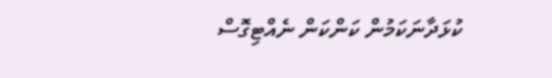ކުޅަދާނަކަމުން ކަންކަން ނެއްޓިގޮސް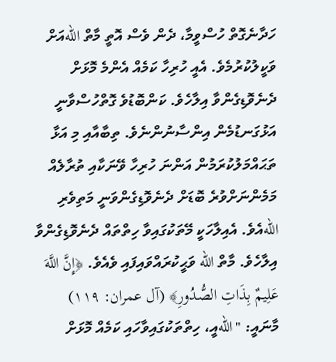ހަދާނެގޮތް ހުސްވީމާ، ދެން ވެސް އޮތީ މާތް اللهއަށް ވަކީލުކުރުމެވެ. އެއީ ހުރިހާ ކަމެއް އެންމެ މޮޅަށް ދެނެވޮޑިގެންވާ އިލާހެވެ. ކަންބޮޑުވެ ގޮތްހުސްވާނީ އަޅުގަނޑުމެން އިންސާނުންނެވެ. ތިބާއާއި މި އަޅާ ތަޙައްމަލުކުރަމުން އަންނަ ހުރިހާ ވޭނަކާއި ތުރާލެއް މަމެންނަށްވުރެ ބޮޑަށް ދެނެވޮޑިގެންވަނީ މަތިވެރި اللهއެވެ. އެއިލާހަކީ މޭތަކުގައިވާ ހިތްތައް ދެނެވޮޑިގެންވާ އިލާހެވެ. މާތް الله ވަޙީކުރައްވައިފައި ވެއެވެ. ﴿إِنَّ اللَّهَ عَلِيمٌ بِذَاتِ الصُّدُورِ﴾ (آل عمران: ١١٩) މާނައީ: "اللهއީ، ހިތްތަކުގައިވާހައި ކަމެއް މޮޅަށް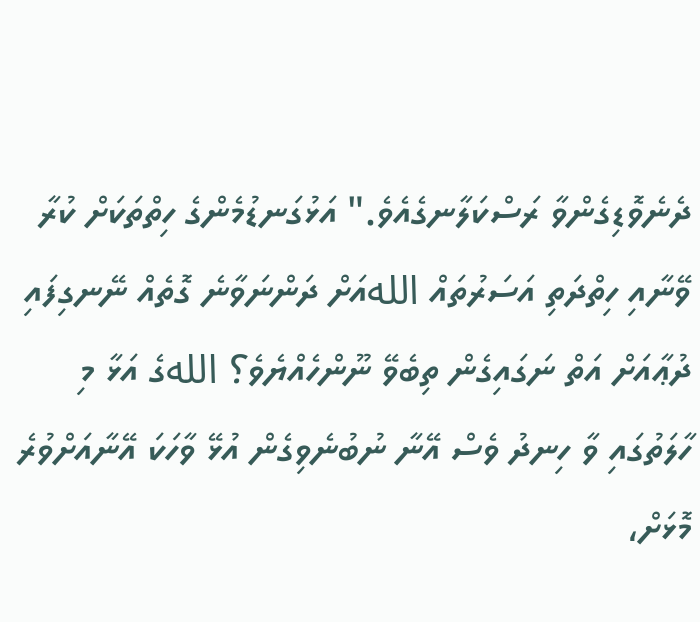ދެނެވޮޑިގެންވާ ރަސްކަލާނގެއެވެ." އަޅުގަނޑުމެންގެ ހިތްތަކަށް ކުރާ ވޭނާއި ހިތްދަތި އަސަރުތައް اللهއަށް ދަންނަވާނެ ގޮތެއް ނޭނގިފައި ދުޢާއަށް އަތް ނަގައިގެން ތިބެވޭ ނޫންހެއްޔެވެ؟ اللهގެ އަޅާ މި ހާލަތުގައި ވާ ހިނދު ވެސް އޭނާ ނުބުނެވިގެން އުޅޭ ވާހަކަ އޭނާއަށްވުރެ މޮޅަށް،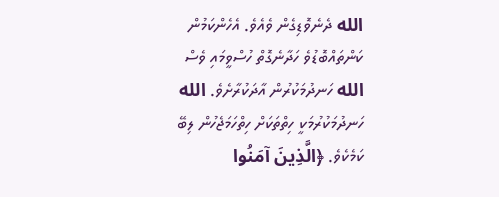الله ދެނެވޮޑިގެން ވެއެވެ. އެހެންކަމުން ކަންތައްބޮޑުވެ ހަދާނެގޮތް ހުސްވީމައި ވެސް الله ހަނދުމަކުރުން އާދަކުރާށެވެ. الله ހަނދުމަކުރުމަކީ ހިތްތަކަށް ހިތްހަމަޖެހުން ލިބޭ ކަމެކެވެ. ﴿الَّذِينَ آمَنُوا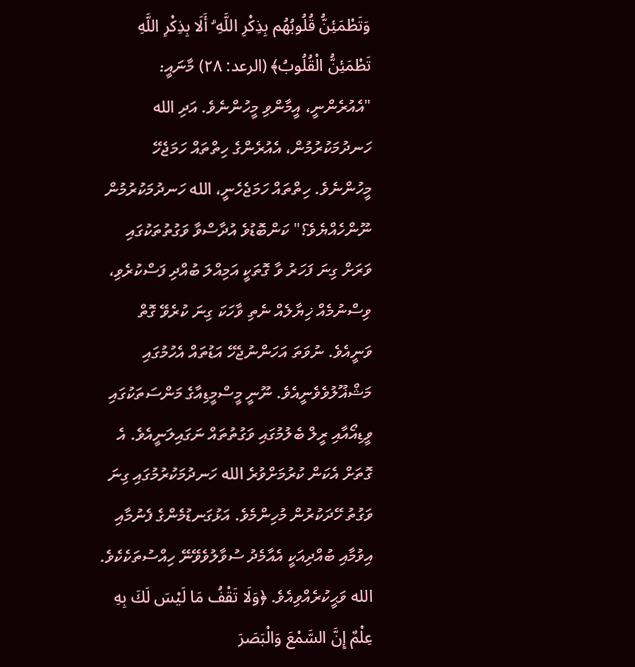وَتَطْمَئِنُّ قُلُوبُهُم بِذِكْرِ اللَّهِ ۗ أَلَا بِذِكْرِ اللَّهِ تَطْمَئِنُّ الْقُلُوبُ﴾ (الرعد: ٢٨) މާނައީ: "އެއުރެންނީ، އީމާންވި މީހުންނެވެ. އަދި الله ހަނދުމަކުރުމުން، އެއުރެންގެ ހިތްތައް ހަމަޖެހޭ މީހުންނެވެ. ހިތްތައް ހަމަޖެހެނީ، الله ހަނދުމަކުރުމުން ނޫންހެއްޔެވެ؟" ކަންބޮޑުވެ އުދާސްވާ ވަގުތުތަކުގައި ވަރަށް ގިނަ ފަހަރު ވާ ގޮތަކީ އަމިއްލަ ބުއްދި ފަސްކުރެވި، ވިސްނުމެއް ޚިޔާލެއް ނެތި ވާހަކަ ގިނަ ކުރެވޭ ގޮތް ވަނީއެވެ. ނުވަތަ އަހަންނުޖެހޭ އަޑުތައް އެހުމުގައި މަޝްޣޫލުވެވެނީއެވެ. ނޫނީ މީސްމީޑިއާގެ މަންސަތަކުގައި ވީޑިއޯއާއި ރީލް ބެލުމުގައި ވަގުތުތައް ނަގައިލަނީއެވެ. އެ ގޮތަށް އެކަން ކުރުމަށްވުރެ الله ހަނދުމަކުރުމުގައި ގިނަ ވަގުތު ހޭދަކުރުން މުހިންމެވެ. އަޅުގަނޑުމެންގެ ފެނުމާއި އިވުމާއި ބުއްދިއަކީ އެއާމެދު ސުވާލުވެވޭނޭ ހިއްސުތަކެކެވެ. الله ވަޙީކުރެއްވިއެވެ. ﴿وَلَا تَقْفُ مَا لَيْسَ لَكَ بِهِ عِلْمٌ إِنَّ السَّمْعَ وَالْبَصَرَ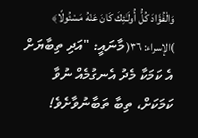وَالْفُؤَادَ كُلُّ أُولَـٰئِكَ كَانَ عَنْهُ مَسْئُولًا﴾ )الإسراء: ٣٦( މާނައީ: "އަދި ތިބާޔަށް އެ ކަމަކާ މެދު އެނގުމެއް ނުވާ ކަމަކަށް، ތިބާ ތަބާނުވާށެވެ!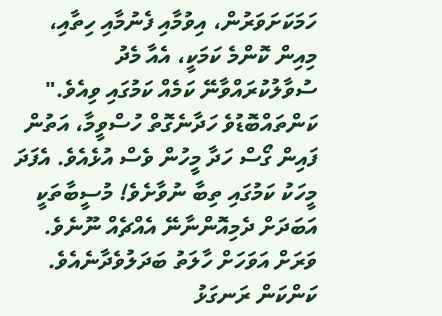ހަމަކަށަވަރުން، އިވުމާއި ފެނުމާއި ހިތާއި، މިއިން ކޮންމެ ކަމަކީ، އެއާ މެދު ސުވާލުކުރައްވާނޭ ކަމެއް ކަމުގައި ވިއެވެ." ކަންތައްބޮޑުވެ ހަދާނެގޮތް ހުސްވީމާ، އަތުން ފައިން ގޯސް ހަދާ މީހުން ވެސް އުޅެއެވެ. އެފަދަ މީހަކު ކަމުގައި ތިބާ ނުވާށެވެ! މުސީބާތަކީ އަބަދަށް ދެމިއޮންނާނޭ އެއްޗެއް ނޫނެވެ. ވަރަށް އަވަހަށް ހާލަތު ބަދަލުވެދާނެއެވެ. ކަންކަން ރަނގަޅު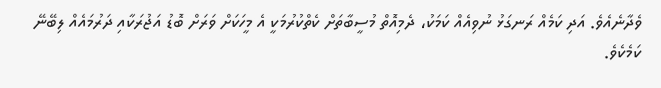ވެދާނެއެވެ. އަދި ކަމެއް ރަނގަޅު ނުވިއެއް ކަމަކު، ދެމިއޮތް މުސީބާތަށް ކެތްކުރުމަކީ އެ މީހަކަށް ވަރަށް ބޮޑު އަޖުރަކާއި ދަރުމައެއް ލިބޭނޭ ކަމެކެވެ.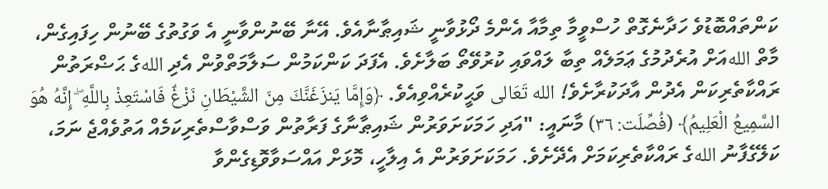ކަންތައްބޮޑުވެ ހަދާނެގޮތް ހުސްވީމާ ތިމާއާ އެންމެ ދޯޅުވާނީ ޝައިޠާނާއެވެ. އޭނާ ބޭނުންވާނީ އެ ވަގުތުގެ ބޭނުން ހިފައިގެން، މާތް اللهއަށް އުރެދުމުގެ ޢަމަލެއް ތިބާ ލައްވައި ކުރުވޭތޯ ބަލާށެވެ. އެފަދަ ކަންކަމުން ސަލާމަތްވުން އެދި اللهގެ ޙަޟްރަތުން ރައްކާތެރިކަން އެދުން އާދަކުރާށެވެ! الله تَعَالى ވަޙީކުރެއްވިއެވެ. ﴿وَإِمَّا يَنزَغَنَّكَ مِنَ الشَّيْطَانِ نَزْغٌ فَاسْتَعِذْ بِاللَّهِ ۖ إِنَّهُ هُوَ السَّمِيعُ الْعَلِيمُ﴾ (فُصِّلَت: ٣٦) މާނައީ: "އަދި ހަމަކަށަވަރުން ޝައިޠާނާގެ ފަރާތުން ވަސްވާސްތެރިކަމެއް އަތުވެއްޖެ ނަމަ، ކަލޭގެފާނު اللهގެ ރައްކާތެރިކަމަށް އެދޭށެވެ. ހަމަކަށަވަރުން އެ އިލާހީ، މޮޅަށް އައްސަވާވޮޑިގެންވާ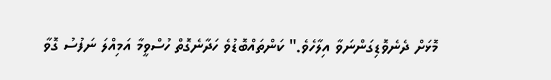މޮޅަށް ދެނެވޮޑިގަންނަވާ އިލާހެވެ." ކަންތައްބޮޑުވެ ހަދާނެގޮތް ހުސްވީމާ އަމިއްލަ ނަފުސު ގޮވާ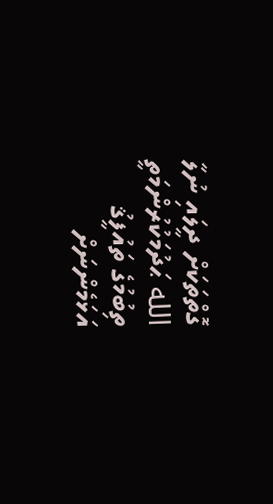ގޮތްތަކަށް ދީލައި ނުލާ الله ޙަދުމަކުރުންމަތީ ތިބުމުގެ ތައުފީޤު އަޅަމެންނަށް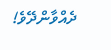ދެއްވާންދޭވެ!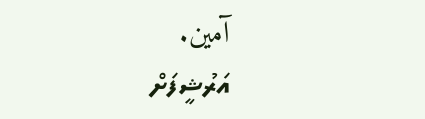آمين.
އަރުޝީފަށް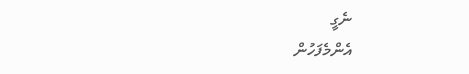ނެގީ
އެންމެފަހުން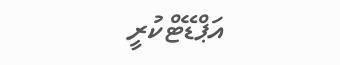އަޕްޑޭޓްކުރީ